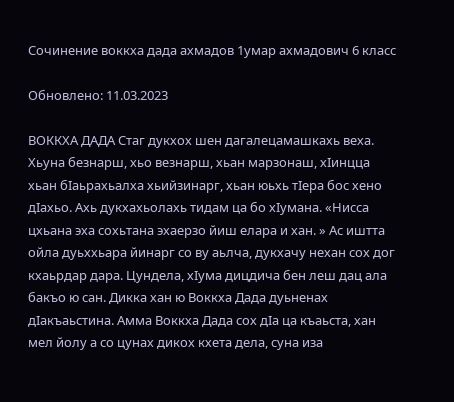Сочинение воккха дада ахмадов 1умар ахмадович 6 класс

Обновлено: 11.03.2023

ВОККХА ДАДА Стаг дукхох шен дагалецамашкахь веха. Хьуна безнарш, хьо везнарш, хьан марзонаш, хIинцца хьан бIаьрахьалха хьийзинарг, хьан юьхь тIера бос хено дIахьо. Ахь дукхахьолахь тидам ца бо хIумана. «Нисса цхьана эха сохьтана эхаерзо йиш елара и хан. » Ас иштта ойла дуьххьара йинарг со ву аьлча, дукхачу нехан сох дог кхаьрдар дара. Цундела, хIума дицдича бен леш дац ала бакъо ю сан. Дикка хан ю Воккха Дада дуьненах дIакъаьстина. Амма Воккха Дада сох дIа ца къаьста, хан мел йолу а со цунах дикох кхета дела, суна иза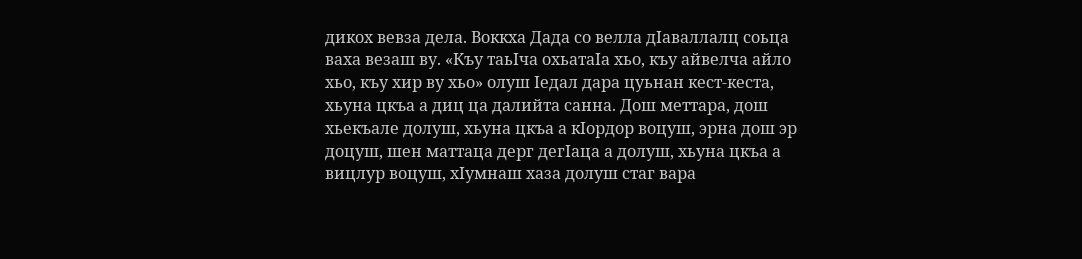дикох вевза дела. Воккха Дада со велла дIаваллалц соьца ваха везаш ву. «Къу таьIча охьатаIа хьо, къу айвелча айло хьо, къу хир ву хьо» олуш Iедал дара цуьнан кест-кеста, хьуна цкъа а диц ца далийта санна. Дош меттара, дош хьекъале долуш, хьуна цкъа а кIордор воцуш, эрна дош эр доцуш, шен маттаца дерг дегIаца а долуш, хьуна цкъа а вицлур воцуш, хIумнаш хаза долуш стаг вара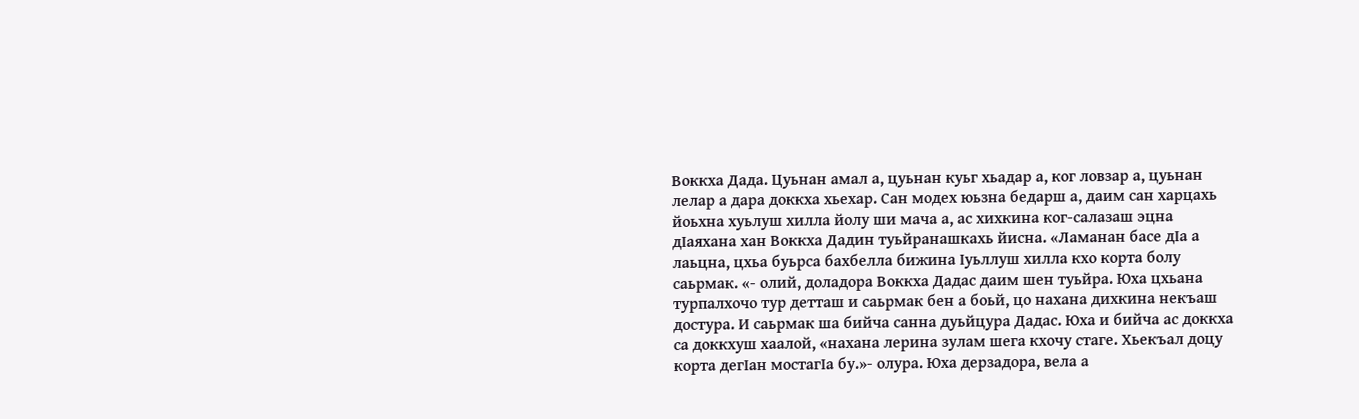Воккха Дада. Цуьнан амал а, цуьнан куьг хьадар а, ког ловзар а, цуьнан лелар а дара доккха хьехар. Сан модех юьзна бедарш а, даим сан харцахь йоьхна хуьлуш хилла йолу ши мача а, ас хихкина ког-салазаш эцна дIаяхана хан Воккха Дадин туьйранашкахь йисна. «Ламанан басе дIа а лаьцна, цхьа буьрса бахбелла бижина Iуьллуш хилла кхо корта болу саьрмак. «- олий, доладора Воккха Дадас даим шен туьйра. Юха цхьана турпалхочо тур детташ и саьрмак бен а боьй, цо нахана дихкина некъаш достура. И саьрмак ша бийча санна дуьйцура Дадас. Юха и бийча ас доккха са доккхуш хаалой, «нахана лерина зулам шега кхочу стаге. Хьекъал доцу корта дегIан мостагIа бу.»- олура. Юха дерзадора, вела а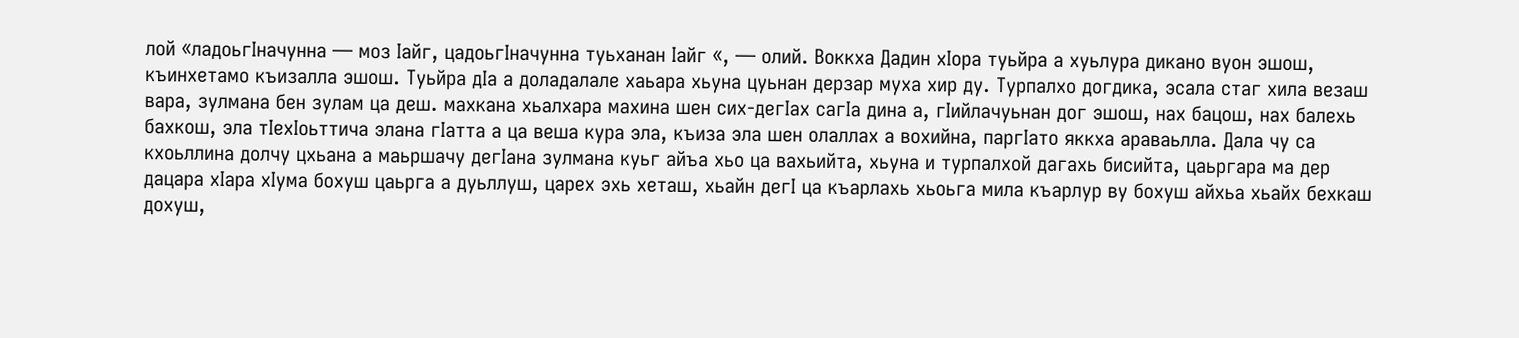лой «ладоьгIначунна — моз Iайг, цадоьгIначунна туьханан Iайг «, — олий. Воккха Дадин хIора туьйра а хуьлура дикано вуон эшош, къинхетамо къизалла эшош. Туьйра дIа а доладалале хаьара хьуна цуьнан дерзар муха хир ду. Турпалхо догдика, эсала стаг хила везаш вара, зулмана бен зулам ца деш. махкана хьалхара махина шен сих-дегIах сагIа дина а, гIийлачуьнан дог эшош, нах бацош, нах балехь бахкош, эла тIехIоьттича элана гIатта а ца веша кура эла, къиза эла шен олаллах а вохийна, паргIато яккха араваьлла. Дала чу са кхоьллина долчу цхьана а маьршачу дегIана зулмана куьг айъа хьо ца вахьийта, хьуна и турпалхой дагахь бисийта, цаьргара ма дер дацара хIара хIума бохуш цаьрга а дуьллуш, царех эхь хеташ, хьайн дегI ца къарлахь хьоьга мила къарлур ву бохуш айхьа хьайх бехкаш дохуш,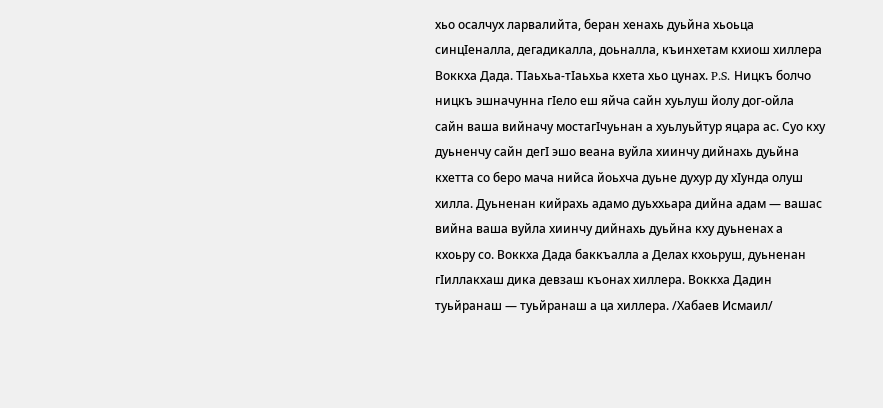хьо осалчух ларвалийта, беран хенахь дуьйна хьоьца синцIеналла, дегадикалла, доьналла, къинхетам кхиош хиллера Воккха Дада. ТIаьхьа-тIаьхьа кхета хьо цунах. P.S. Ницкъ болчо ницкъ эшначунна гIело еш яйча сайн хуьлуш йолу дог-ойла сайн ваша вийначу мостагIчуьнан а хуьлуьйтур яцара ас. Суо кху дуьненчу сайн дегI эшо веана вуйла хиинчу дийнахь дуьйна кхетта со беро мача нийса йоьхча дуьне духур ду хIунда олуш хилла. Дуьненан кийрахь адамо дуьххьара дийна адам — вашас вийна ваша вуйла хиинчу дийнахь дуьйна кху дуьненах а кхоьру со. Воккха Дада баккъалла а Делах кхоьруш, дуьненан гIиллакхаш дика девзаш къонах хиллера. Воккха Дадин туьйранаш — туьйранаш а ца хиллера. /Хабаев Исмаил/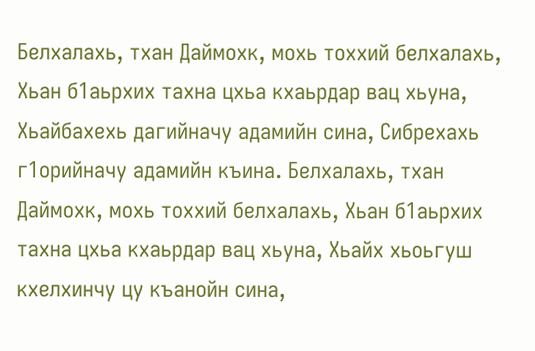Белхалахь, тхан Даймохк, мохь тоххий белхалахь, Хьан б1аьрхих тахна цхьа кхаьрдар вац хьуна, Хьайбахехь дагийначу адамийн сина, Сибрехахь г1орийначу адамийн къина. Белхалахь, тхан Даймохк, мохь тоххий белхалахь, Хьан б1аьрхих тахна цхьа кхаьрдар вац хьуна, Хьайх хьоьгуш кхелхинчу цу къанойн сина,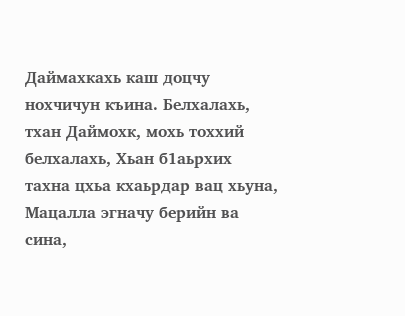Даймахкахь каш доцчу нохчичун къина. Белхалахь, тхан Даймохк, мохь тоххий белхалахь, Хьан б1аьрхих тахна цхьа кхаьрдар вац хьуна, Мацалла эгначу берийн ва сина,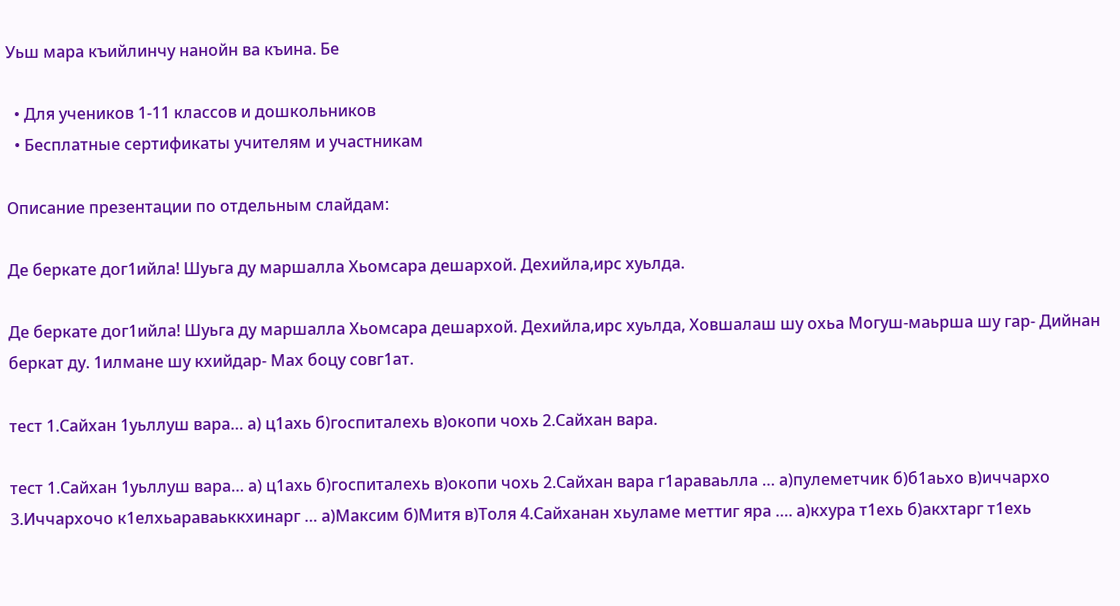Уьш мара къийлинчу нанойн ва къина. Бе

  • Для учеников 1-11 классов и дошкольников
  • Бесплатные сертификаты учителям и участникам

Описание презентации по отдельным слайдам:

Де беркате дог1ийла! Шуьга ду маршалла Хьомсара дешархой. Дехийла,ирс хуьлда.

Де беркате дог1ийла! Шуьга ду маршалла Хьомсара дешархой. Дехийла,ирс хуьлда, Ховшалаш шу охьа Могуш-маьрша шу гар- Дийнан беркат ду. 1илмане шу кхийдар- Мах боцу совг1ат.

тест 1.Сайхан 1уьллуш вара… а) ц1ахь б)госпиталехь в)окопи чохь 2.Сайхан вара.

тест 1.Сайхан 1уьллуш вара… а) ц1ахь б)госпиталехь в)окопи чохь 2.Сайхан вара г1араваьлла … а)пулеметчик б)б1аьхо в)иччархо 3.Иччархочо к1елхьараваьккхинарг … а)Максим б)Митя в)Толя 4.Сайханан хьуламе меттиг яра …. а)кхура т1ехь б)акхтарг т1ехь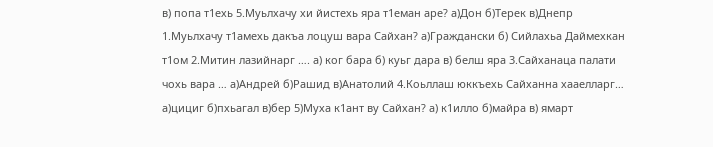в) попа т1ехь 5.Муьлхачу хи йистехь яра т1еман аре? а)Дон б)Терек в)Днепр 1.Муьлхачу т1амехь дакъа лоцуш вара Сайхан? а)Граждански б) Сийлахьа Даймехкан т1ом 2.Митин лазийнарг …. а) ког бара б) куьг дара в) белш яра 3.Сайханаца палати чохь вара … а)Андрей б)Рашид в)Анатолий 4.Коьллаш юккъехь Сайханна хааелларг… а)цициг б)пхьагал в)бер 5)Муха к1ант ву Сайхан? а) к1илло б)майра в) ямарт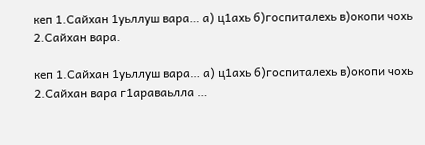кеп 1.Сайхан 1уьллуш вара… а) ц1ахь б)госпиталехь в)окопи чохь 2.Сайхан вара.

кеп 1.Сайхан 1уьллуш вара… а) ц1ахь б)госпиталехь в)окопи чохь 2.Сайхан вара г1араваьлла …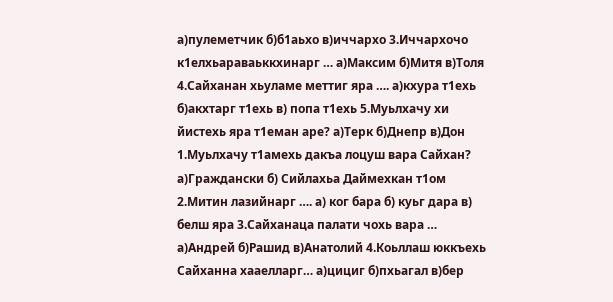а)пулеметчик б)б1аьхо в)иччархо 3.Иччархочо к1елхьараваьккхинарг … а)Максим б)Митя в)Толя 4.Сайханан хьуламе меттиг яра …. а)кхура т1ехь б)акхтарг т1ехь в) попа т1ехь 5.Муьлхачу хи йистехь яра т1еман аре? а)Терк б)Днепр в)Дон 1.Муьлхачу т1амехь дакъа лоцуш вара Сайхан? а)Граждански б) Сийлахьа Даймехкан т1ом 2.Митин лазийнарг …. а) ког бара б) куьг дара в) белш яра 3.Сайханаца палати чохь вара … а)Андрей б)Рашид в)Анатолий 4.Коьллаш юккъехь Сайханна хааелларг… а)цициг б)пхьагал в)бер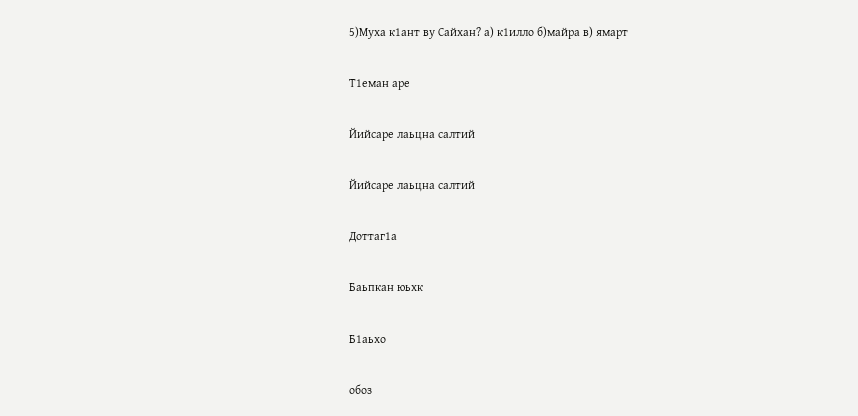5)Муха к1ант ву Сайхан? а) к1илло б)майра в) ямарт

Т1еман аре

Йийсаре лаьцна салтий

Йийсаре лаьцна салтий

Доттаг1а

Баьпкан юьхк

Б1аьхо

обоз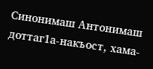Синонимаш Антонимаш доттаг1а-накъост, хама-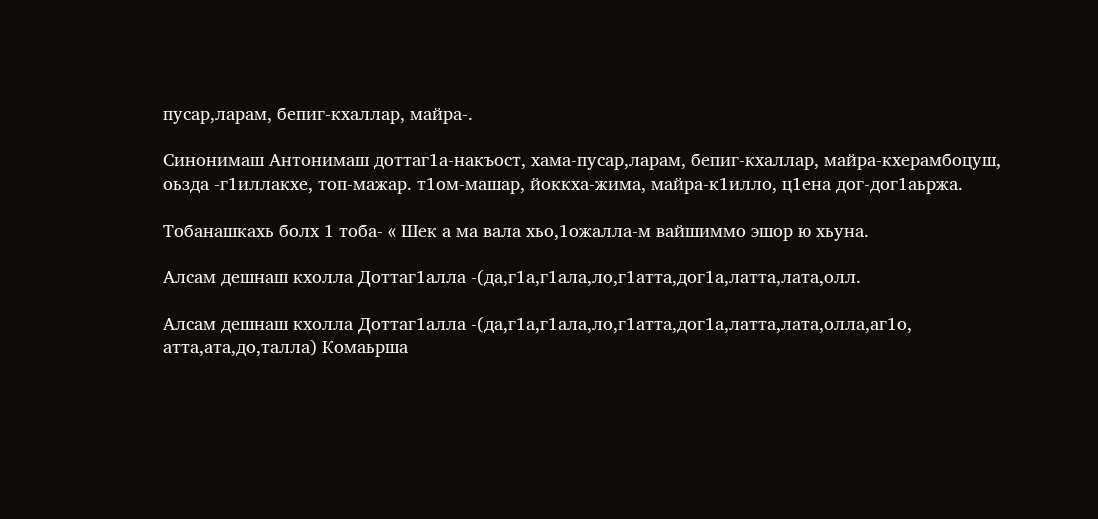пусар,ларам, бепиг-кхаллар, майра-.

Синонимаш Антонимаш доттаг1а-накъост, хама-пусар,ларам, бепиг-кхаллар, майра-кхерамбоцуш, оьзда -г1иллакхе, топ-мажар. т1ом-машар, йоккха-жима, майра-к1илло, ц1ена дог-дог1аьржа.

Тобанашкахь болх 1 тоба- « Шек а ма вала хьо,1ожалла-м вайшиммо эшор ю хьуна.

Алсам дешнаш кхолла Доттаг1алла -(да,г1а,г1ала,ло,г1атта,дог1а,латта,лата,олл.

Алсам дешнаш кхолла Доттаг1алла -(да,г1а,г1ала,ло,г1атта,дог1а,латта,лата,олла,аг1о, атта,ата,до,талла) Комаьрша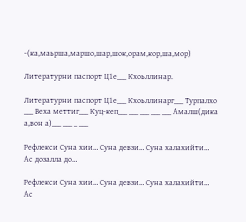-(ка,маьрша,маршо,шар,шок,орам,кор,ша,мор)

Литературни паспорт Ц1е___ Кхоьллинар.

Литературни паспорт Ц1е___ Кхоьллинарг___ Турпалхо ___ Веха меттиг___ Куц-кеп___ ___ ___ ___ ___ Амалш(дика а,вон а)___ ___ _ ___

Рефлекси Суна хии… Суна девзи… Суна халахийти… Ас дозалла до…

Рефлекси Суна хии… Суна девзи… Суна халахийти… Ас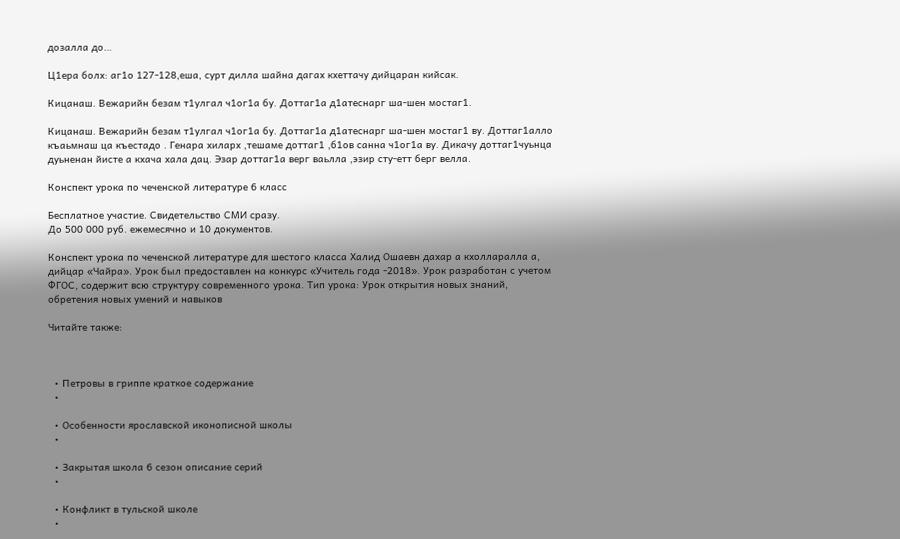дозалла до…

Ц1ера болх: аг1о 127-128,еша, сурт дилла шайна дагах кхеттачу дийцаран кийсак.

Кицанаш. Вежарийн безам т1улгал ч1ог1а бу. Доттаг1а д1атеснарг ша-шен мостаг1.

Кицанаш. Вежарийн безам т1улгал ч1ог1а бу. Доттаг1а д1атеснарг ша-шен мостаг1 ву. Доттаг1алло къаьмнаш ца къестадо . Генара хиларх ,тешаме доттаг1 ,б1ов санна ч1ог1а ву. Дикачу доттаг1чуьнца дуьненан йисте а кхача хала дац. Эзар доттаг1а верг ваьлла ,эзир сту-етт берг велла.

Конспект урока по чеченской литературе 6 класс

Бесплатное участие. Свидетельство СМИ сразу.
До 500 000 руб. ежемесячно и 10 документов.

Конспект урока по чеченской литературе для шестого класса Халид Ошаевн дахар а кхолларалла а, дийцар «Чайра». Урок был предоставлен на конкурс «Учитель года -2018». Урок разработан с учетом ФГОС, содержит всю структуру современного урока. Тип урока: Урок открытия новых знаний, обретения новых умений и навыков

Читайте также:



  • Петровы в гриппе краткое содержание
  •

  • Особенности ярославской иконописной школы
  •

  • Закрытая школа 6 сезон описание серий
  •

  • Конфликт в тульской школе
  •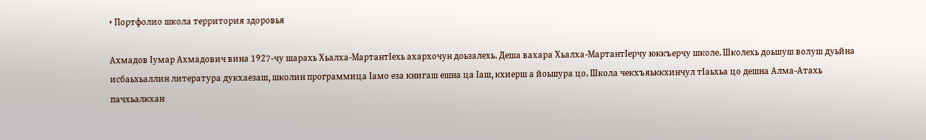• Портфолио школа территория здоровья

Ахмадов Iумар Ахмадович вина 1927-чу шарахь Хьалха-МартантIехь ахархочун доьзалехь. Деша вахара Хьалха-МартантIерчу юккъерчу школе. Школехь доьшуш волуш дуьйна исбаьхьаллин литература дукхаезаш, школин программица Iамо еза книгаш ешна ца Iаш, кхиерш а йоьшура цо. Школа чекхъяьккхинчул тIаьхьа цо дешна Алма-Атахь пачхьалкхан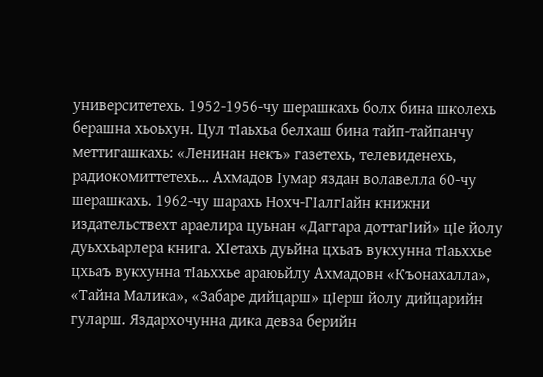университетехь. 1952-1956-чу шерашкахь болх бина школехь берашна хьоьхун. Цул тIаьхьа белхаш бина тайп-тайпанчу меттигашкахь: «Ленинан некъ» газетехь, телевиденехь, радиокомиттетехь… Ахмадов Iумар яздан волавелла 60-чу шерашкахь. 1962-чу шарахь Нохч-ГIалгIайн книжни издательствехт араелира цуьнан «Даггара доттагIий» цIе йолу дуьххьарлера книга. ХIетахь дуьйна цхьаъ вукхунна тIаьххье цхьаъ вукхунна тIаьххье араюьйлу Ахмадовн «Къонахалла», «Тайна Малика», «Забаре дийцарш» цIерш йолу дийцарийн гуларш. Яздархочунна дика девза берийн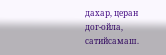дахар, церан дог-ойла, сатийсамаш.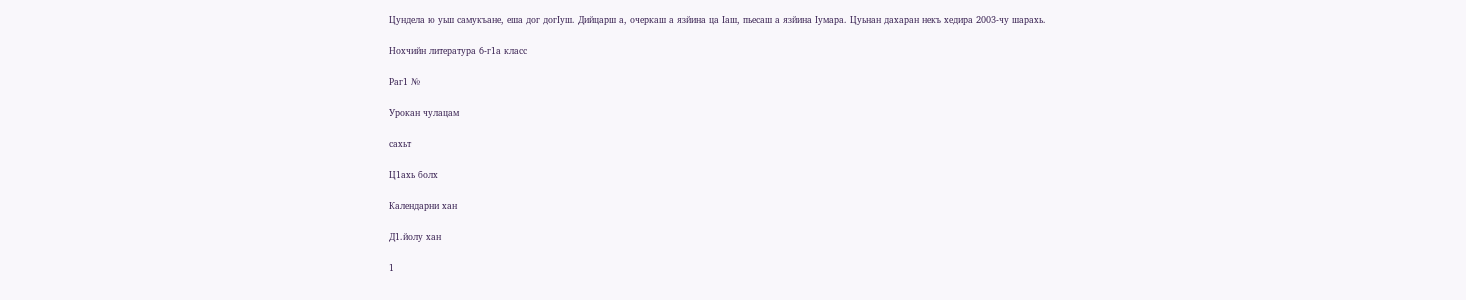Цундела ю уьш самукъане, еша дог догIуш. Дийцарш а, очеркаш а язйина ца Iаш, пьесаш а язйина Iумара. Цуьнан дахаран некъ хедира 2003-чу шарахь.

Нохчийн литература 6-г1а класс

Раг1 №

Урокан чулацам

сахьт

Ц1ахь болх

Календарни хан

Д1.йолу хан

1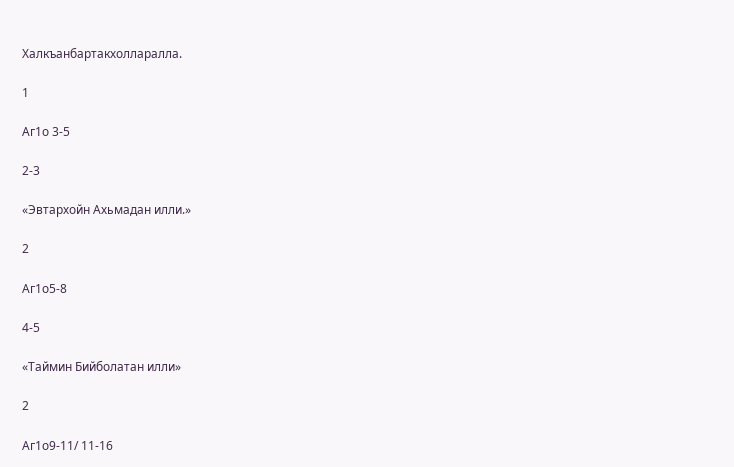Халкъанбартакхолларалла.

1

Аг1о 3-5

2-3

«Эвтархойн Ахьмадан илли.»

2

Аг1о5-8

4-5

«Таймин Бийболатан илли»

2

Аг1о9-11/ 11-16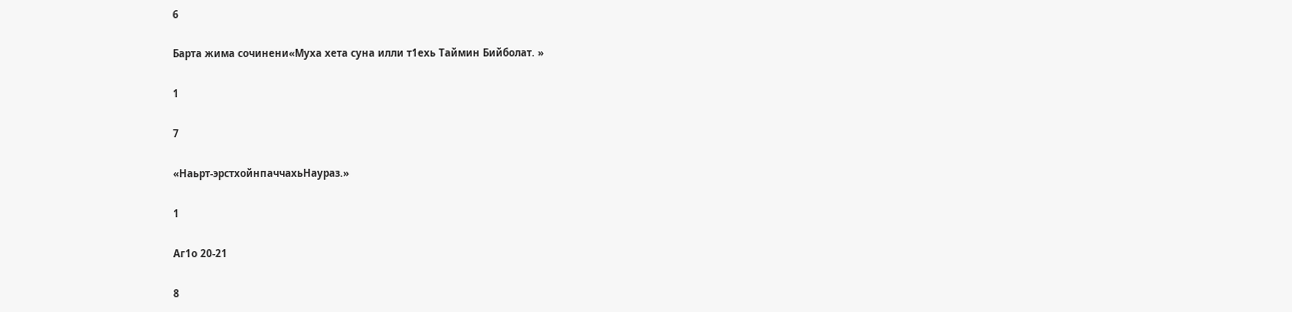6

Барта жима сочинени«Муха хета суна илли т1ехь Таймин Бийболат. »

1

7

«Наьрт-эрстхойнпаччахьНаураз.»

1

Аг1о 20-21

8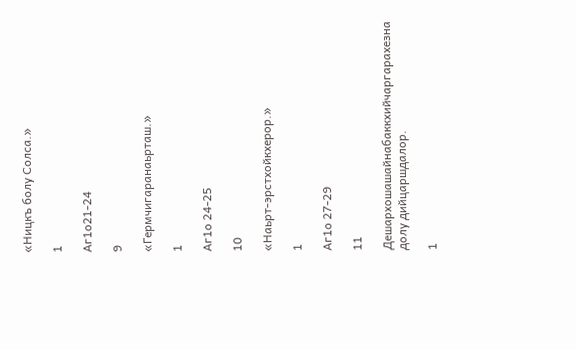«Ницкъ болу Солса.»

1

Аг1о21-24

9

«Гермчигаранаьрташ.»

1

Аг1о 24-25

10

«Наьрт-эрстхойкхерор.»

1

Аг1о 27-29

11

Дешархошашайнабаккхийчаргарахезна долу дийцаршдалор.

1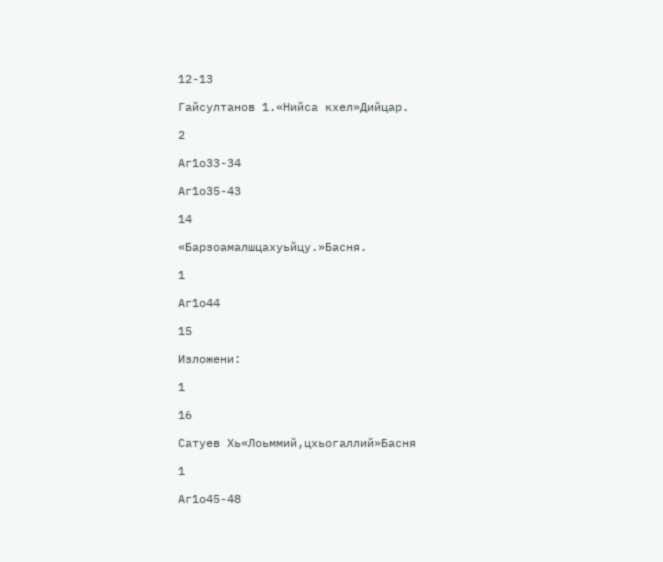12-13

Гайсултанов 1.«Нийса кхел»Дийцар.

2

Аг1о33-34

Аг1о35-43

14

«Барзоамалшцахуьйцу.»Басня.

1

Аг1о44

15

Изложени:

1

16

Сатуев Хь«Лоьммий,цхьогаллий»Басня

1

Аг1о45-48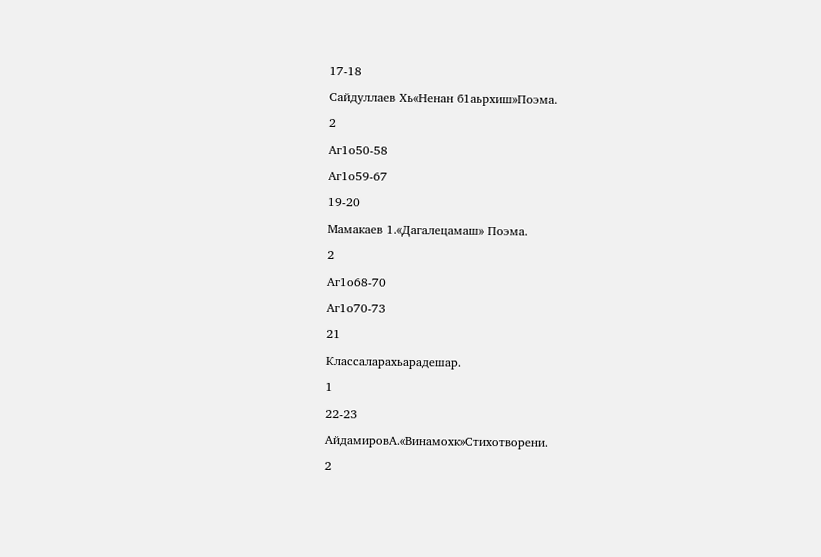17-18

Сайдуллаев Хь«Ненан б1аьрхиш»Поэма.

2

Аг1о50-58

Аг1о59-67

19-20

Мамакаев 1.«Дагалецамаш» Поэма.

2

Аг1о68-70

Аг1о70-73

21

Классаларахьарадешар.

1

22-23

АйдамировА.«Винамохк»Стихотворени.

2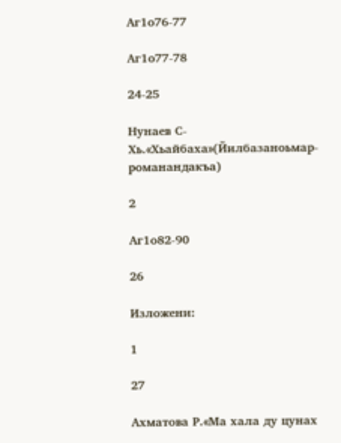Аг1о76-77

Аг1о77-78

24-25

Нунаев С-Хь.«Хьайбаха»(Йилбазаноьмар-романандакъа)

2

Аг1о82-90

26

Изложени:

1

27

Ахматова Р.«Ма хала ду цунах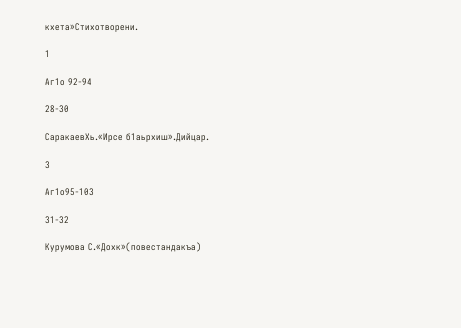кхета»Стихотворени.

1

Аг1о 92-94

28-30

СаракаевХь.«Ирсе б1аьрхиш».Дийцар.

3

Аг1о95-103

31-32

Курумова С.«Дохк»(повестандакъа)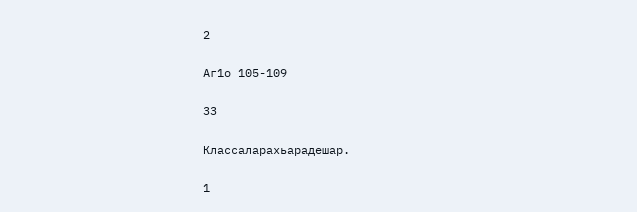2

Аг1о 105-109

33

Классаларахьарадешар.

1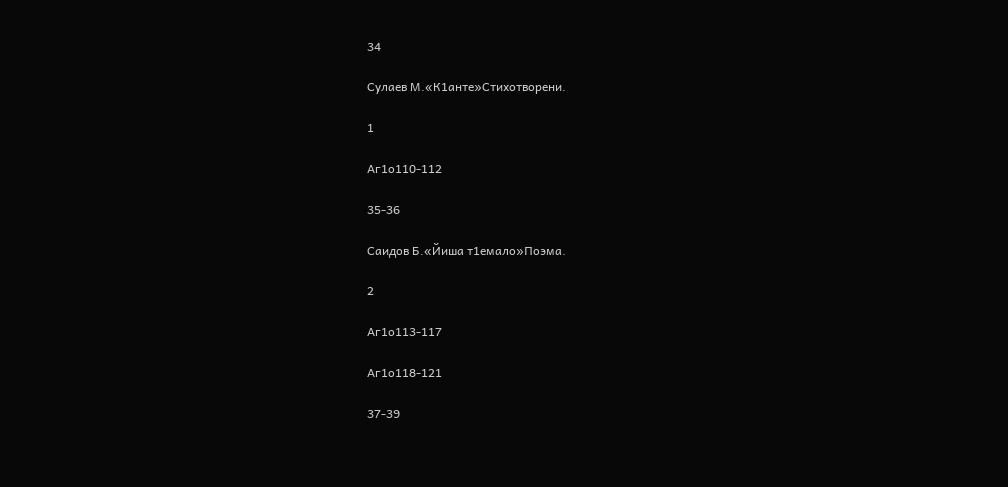34

Сулаев М.«К1анте»Стихотворени.

1

Аг1о110-112

35-36

Саидов Б.«Йиша т1емало»Поэма.

2

Аг1о113-117

Аг1о118-121

37-39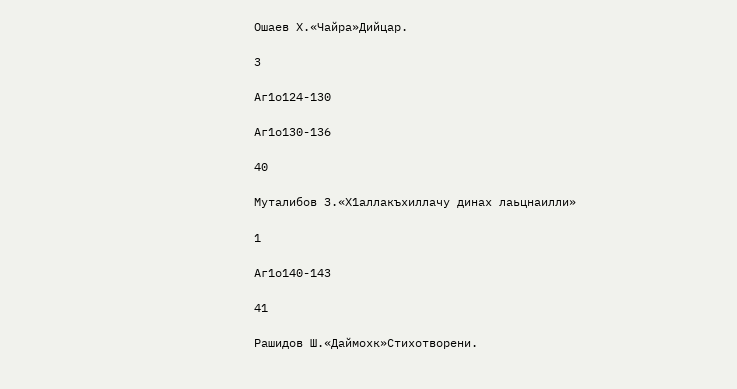Ошаев Х.«Чайра»Дийцар.

3

Аг1о124-130

Аг1о130-136

40

Муталибов З.«Х1аллакъхиллачу динах лаьцнаилли»

1

Аг1о140-143

41

Рашидов Ш.«Даймохк»Стихотворени.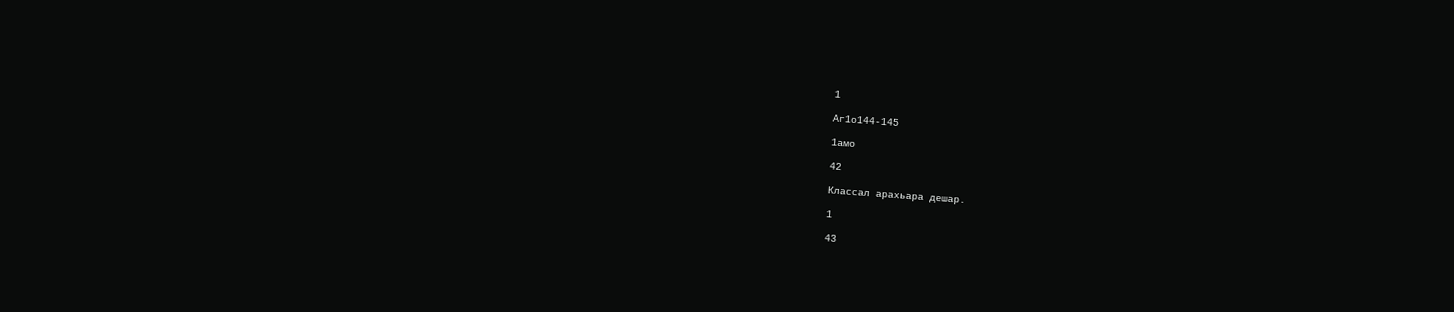1

Аг1о144-145

1амо

42

Классал арахьара дешар.

1

43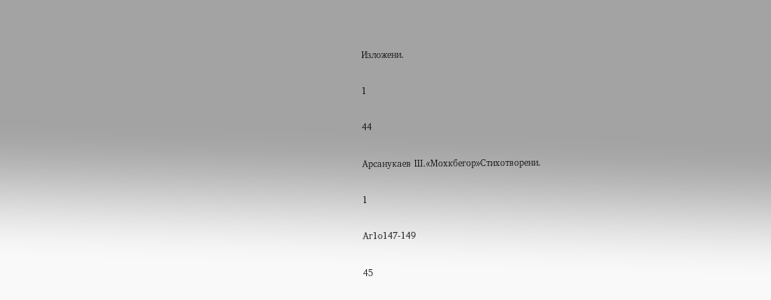Изложени.

1

44

Арсанукаев Ш.«Мохкбегор»Стихотворени.

1

Аг1о147-149

45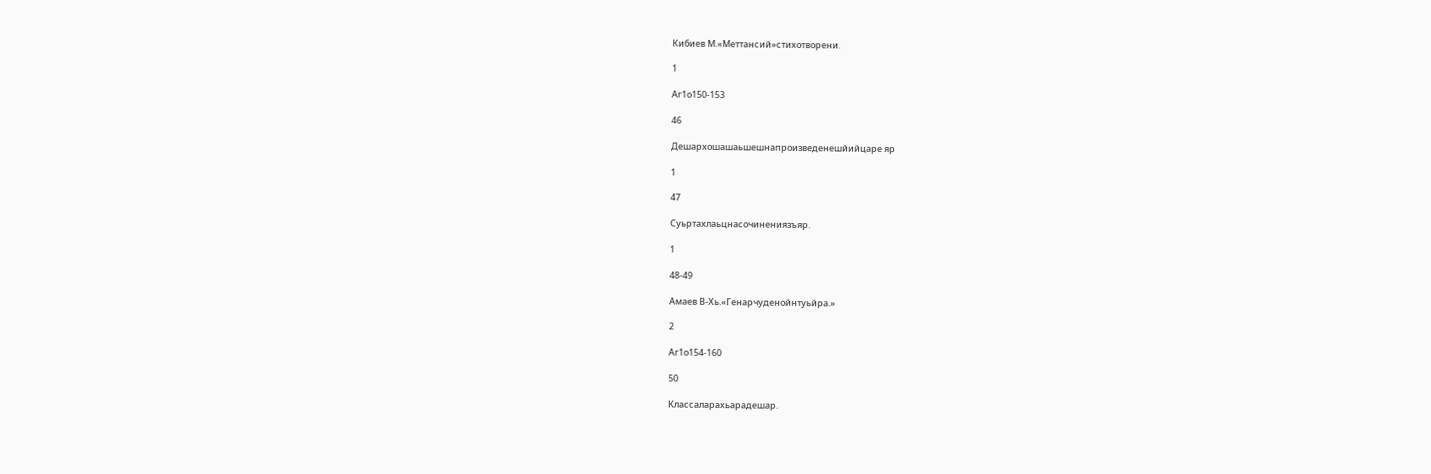Кибиев М.«Меттансий»стихотворени.

1

Аг1о150-153

46

Дешархошашаьшешнапроизведенешйийцаре яр

1

47

Суьртахлаьцнасочинениязъяр.

1

48-49

Амаев В-Хь.«Генарчуденойнтуьйра.»

2

Аг1о154-160

50

Классаларахьарадешар.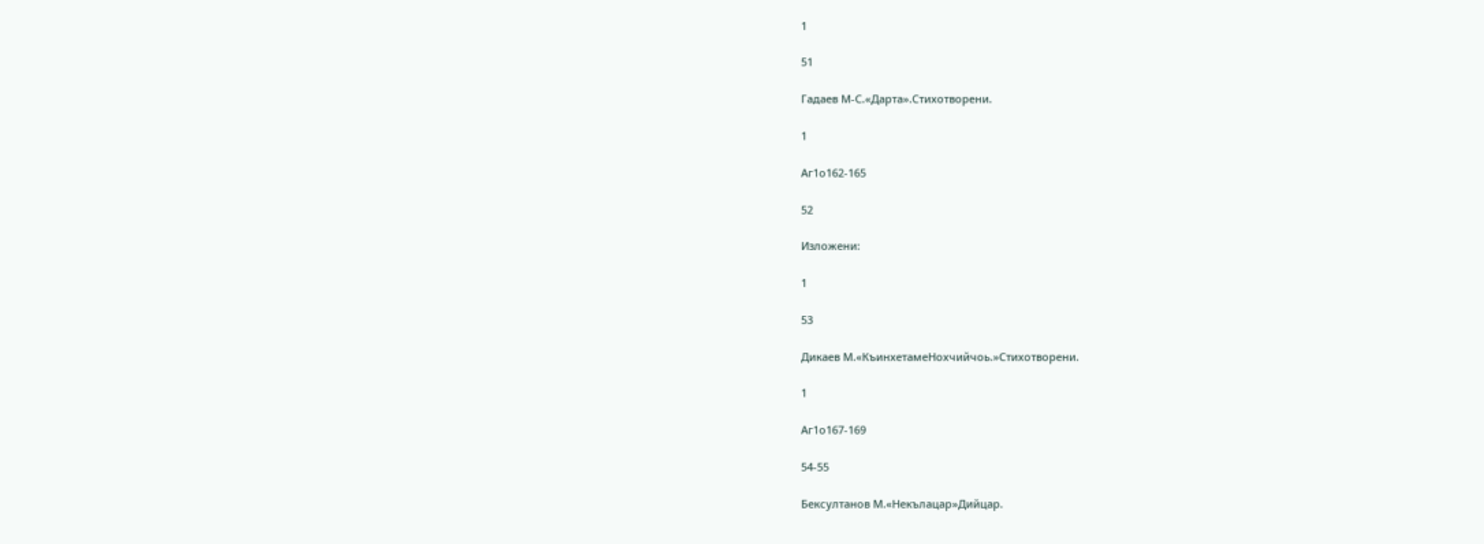1

51

Гадаев М-С.«Дарта».Стихотворени.

1

Аг1о162-165

52

Изложени:

1

53

Дикаев М.«КъинхетамеНохчийчоь.»Стихотворени.

1

Аг1о167-169

54-55

Бексултанов М.«Некълацар»Дийцар.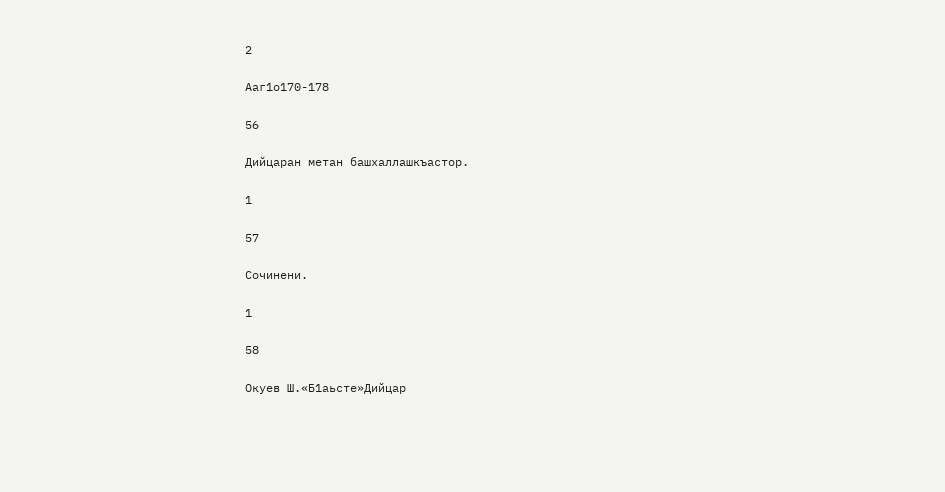2

Ааг1о170-178

56

Дийцаран метан башхаллашкъастор.

1

57

Сочинени.

1

58

Окуев Ш.«Б1аьсте»Дийцар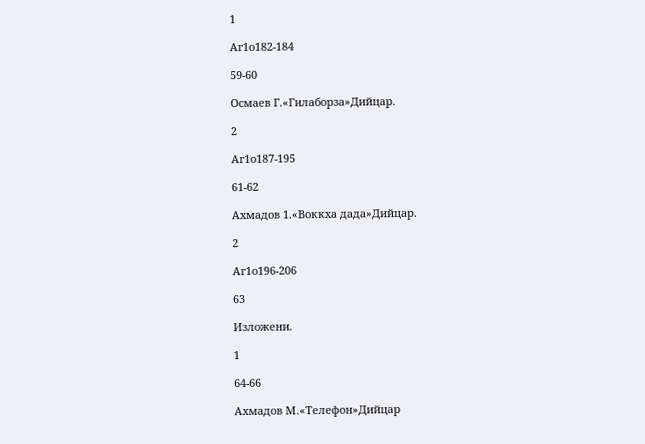1

Аг1о182-184

59-60

Осмаев Г.«Гилаборза»Дийцар.

2

Аг1о187-195

61-62

Ахмадов 1.«Воккха дада»Дийцар.

2

Аг1о196-206

63

Изложени.

1

64-66

Ахмадов М.«Телефон»Дийцар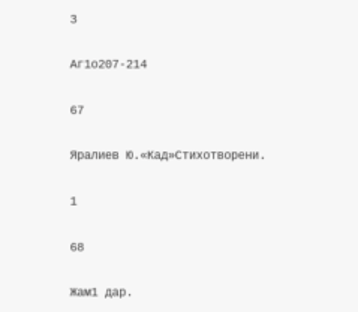3

Аг1о207-214

67

Яралиев Ю.«Кад»Стихотворени.

1

68

Жам1 дар.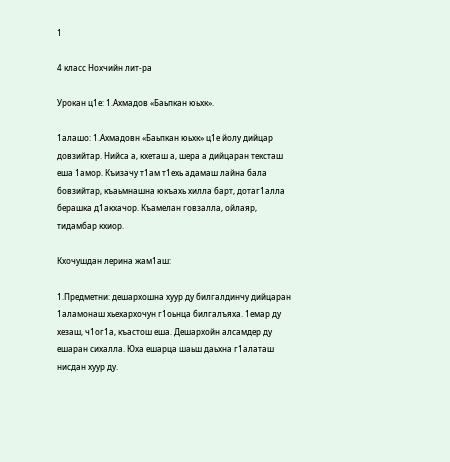1

4 класс Нохчийн лит-ра

Урокан ц1е: 1.Ахмадов «Баьпкан юьхк».

1алашо: 1.Ахмадовн «Баьпкан юьхк» ц1е йолу дийцар довзийтар. Нийса а, кхеташ а, шера а дийцаран тексташ еша 1амор. Къизачу т1ам т1ехь адамаш лайна бала бовзийтар, къаьмнашна юкъахь хилла барт, дотаг1алла берашка д1акхачор. Къамелан говзалла, ойлаяр, тидамбар кхиор.

Кхочушдан лерина жам1аш:

1.Предметни: дешархошна хуур ду билгалдинчу дийцаран 1аламонаш хьехархочун г1оьнца билгалъяха. 1емар ду хезаш, ч1ог1а, къастош еша. Дешархойн алсамдер ду ешаран сихалла. Юха ешарца шаьш даьхна г1алаташ нисдан хуур ду.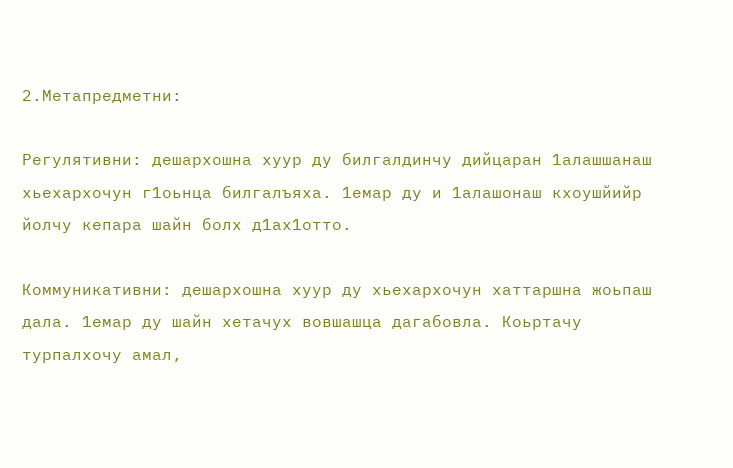2.Метапредметни:

Регулятивни: дешархошна хуур ду билгалдинчу дийцаран 1алашшанаш хьехархочун г1оьнца билгалъяха. 1емар ду и 1алашонаш кхоушйийр йолчу кепара шайн болх д1ах1отто.

Коммуникативни: дешархошна хуур ду хьехархочун хаттаршна жоьпаш дала. 1емар ду шайн хетачух вовшашца дагабовла. Коьртачу турпалхочу амал,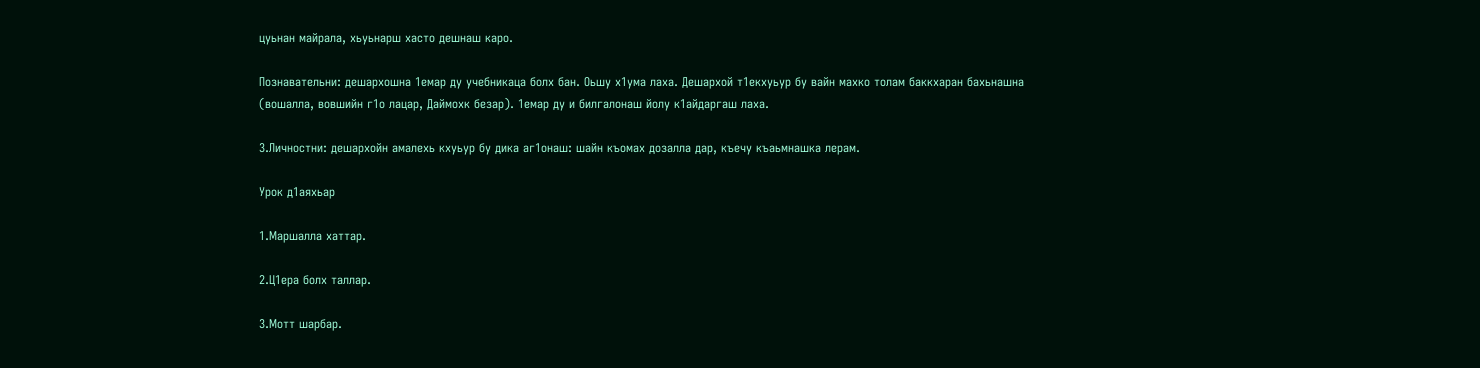цуьнан майрала, хьуьнарш хасто дешнаш каро.

Познавательни: дешархошна 1емар ду учебникаца болх бан. Оьшу х1ума лаха. Дешархой т1екхуьур бу вайн махко толам баккхаран бахьнашна (вошалла, вовшийн г1о лацар, Даймохк безар). 1емар ду и билгалонаш йолу к1айдаргаш лаха.

3.Личностни: дешархойн амалехь кхуьур бу дика аг1онаш: шайн къомах дозалла дар, къечу къаьмнашка лерам.

Урок д1аяхьар

1.Маршалла хаттар.

2.Ц1ера болх таллар.

3.Мотт шарбар.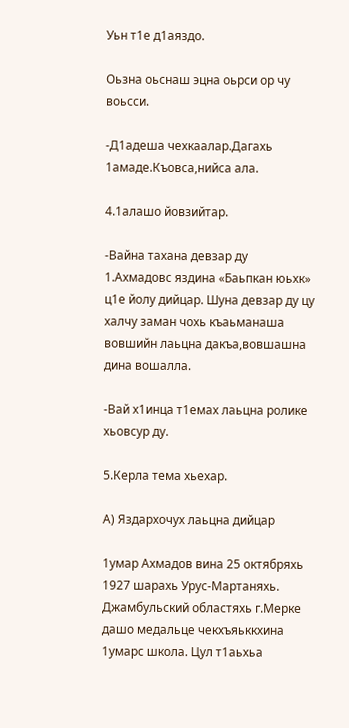Уьн т1е д1аяздо.

Оьзна оьснаш эцна оьрси ор чу воьсси.

-Д1адеша чехкаалар.Дагахь 1амаде.Къовса,нийса ала.

4.1алашо йовзийтар.

-Вайна тахана девзар ду 1.Ахмадовс яздина «Баьпкан юьхк» ц1е йолу дийцар. Шуна девзар ду цу халчу заман чохь къаьманаша вовшийн лаьцна дакъа,вовшашна дина вошалла.

-Вай х1инца т1емах лаьцна ролике хьовсур ду.

5.Керла тема хьехар.

А) Яздархочух лаьцна дийцар

1умар Ахмадов вина 25 октябряхь 1927 шарахь Урус-Мартаняхь. Джамбульский областяхь г.Мерке дашо медальце чекхъяьккхина 1умарс школа. Цул т1аьхьа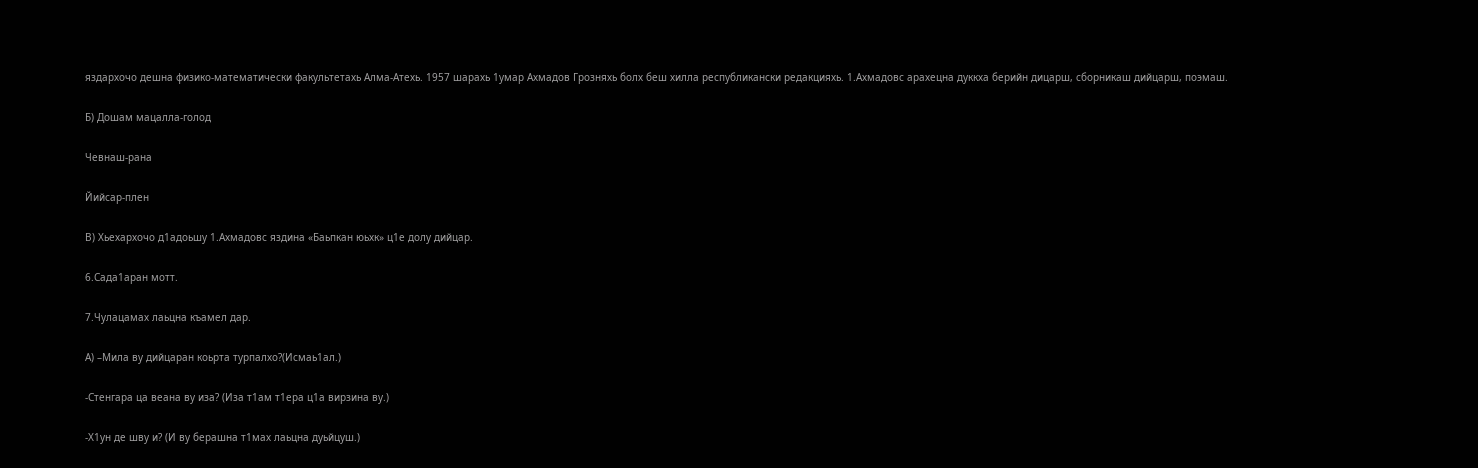яздархочо дешна физико-математически факультетахь Алма-Атехь. 1957 шарахь 1умар Ахмадов Грозняхь болх беш хилла республикански редакцияхь. 1.Ахмадовс арахецна дуккха берийн дицарш, сборникаш дийцарш, поэмаш.

Б) Дошам мацалла-голод

Чевнаш-рана

Йийсар-плен

В) Хьехархочо д1адоьшу 1.Ахмадовс яздина «Баьпкан юьхк» ц1е долу дийцар.

6.Сада1аран мотт.

7.Чулацамах лаьцна къамел дар.

А) –Мила ву дийцаран коьрта турпалхо?(Исмаь1ал.)

-Стенгара ца веана ву иза? (Иза т1ам т1ера ц1а вирзина ву.)

-Х1ун де шву и? (И ву берашна т1мах лаьцна дуьйцуш.)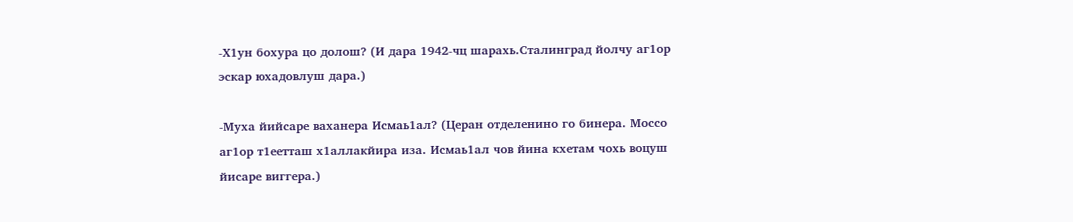-Х1ун бохура цо долош? (И дара 1942-чц шарахь.Сталинград йолчу аг1ор эскар юхадовлуш дара.)

-Муха йийсаре ваханера Исмаь1ал? (Церан отделенино го бинера. Моссо аг1ор т1еетташ х1аллакйира иза. Исмаь1ал чов йина кхетам чохь воцуш йисаре виггера.)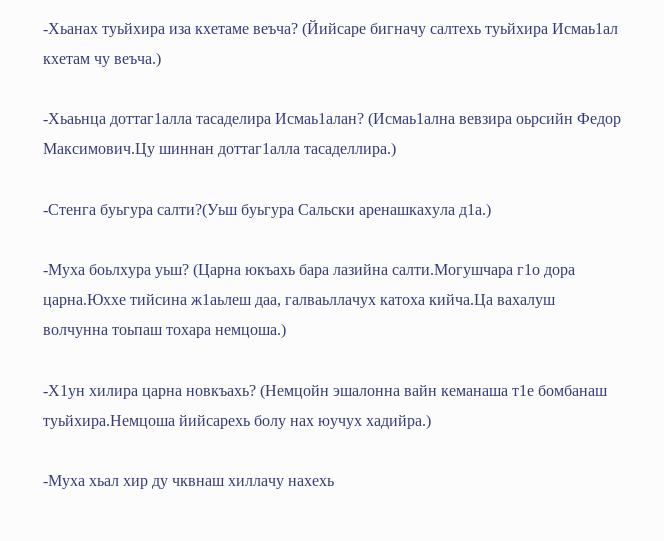-Хьанах туьйхира иза кхетаме веъча? (Йийсаре бигначу салтехь туьйхира Исмаь1ал кхетам чу веъча.)

-Хьаьнца доттаг1алла тасаделира Исмаь1алан? (Исмаь1ална вевзира оьрсийн Федор Максимович.Цу шиннан доттаг1алла тасаделлира.)

-Стенга буьгура салти?(Уьш буьгура Сальски аренашкахула д1а.)

-Муха боьлхура уьш? (Царна юкъахь бара лазийна салти.Могушчара г1о дора царна.Юххе тийсина ж1аьлеш даа, галваьллачух катоха кийча.Ца вахалуш волчунна тоьпаш тохара немцоша.)

-Х1ун хилира царна новкъахь? (Немцойн эшалонна вайн кеманаша т1е бомбанаш туьйхира.Немцоша йийсарехь болу нах юучух хадийра.)

-Муха хьал хир ду чквнаш хиллачу нахехь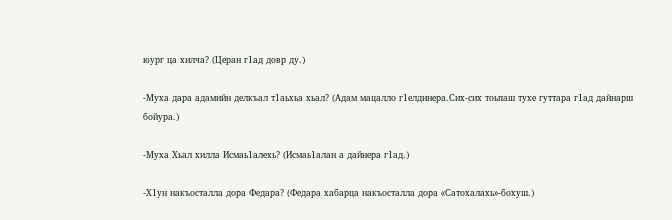юург ца хилча? (Церан г1ад довр ду.)

-Муха дара адамийн делкъал т1аьхьа хьал? (Адам мацалло г1елдинера.Сих-сих тоьпаш тухе гуттара г1ад дайнарш бойура.)

-Муха Хьал хилла Исмаь1алехь? (Исмаь1алан а дайнера г1ад.)

-Х1ун накъосталла дора Федара? (Федара хабарца накъосталла дора «Сатохалахь»-бохуш.)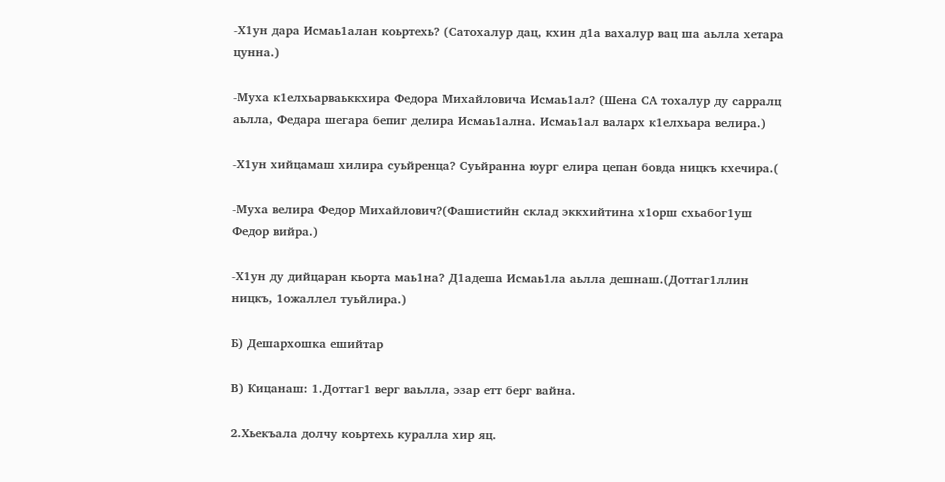-Х1ун дара Исмаь1алан коьртехь? (Сатохалур дац, кхин д1а вахалур вац ша аьлла хетара цунна.)

-Муха к1елхьарваьккхира Федора Михайловича Исмаь1ал? (Шена СА тохалур ду сарралц аьлла, Федара шегара бепиг делира Исмаь1ална. Исмаь1ал валарх к1елхьара велира.)

-Х1ун хийцамаш хилира суьйренца? Суьйранна юург елира цепан бовда ницкъ кхечира.(

-Муха велира Федор Михайлович?(Фашистийн склад эккхийтина х1орш схьабог1уш Федор вийра.)

-Х1ун ду дийцаран кьорта маь1на? Д1адеша Исмаь1ла аьлла дешнаш.(Доттаг1ллин ницкъ, 1ожаллел туьйлира.)

Б) Дешархошка ешийтар

В) Кицанаш: 1.Доттаг1 верг ваьлла, эзар етт берг вайна.

2.Хьекъала долчу коьртехь куралла хир яц.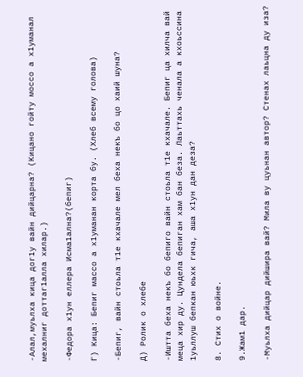-Алал,муьлха кица дог1у вайн дийцарна? (Кицано гойту моссо а х1уманал мехалниг доттаг1алла хилар.)

-Федора х1ун еллера Исма1ална?(бепиг)

Г) Кица: Бепиг массо а х1уманан корта бу. (Хлеб всему голова)

-Бепиг, вайн стоьла т1е кхачале мел беха некъ бо цо хаий шуна?

Д) Ролик о хлебе

-Иштта беха некъ бо бепиго вайн стоьла т1е кхачале. Бепиг ца хилча вай меца хир ду. Цундела бепиган хам бан беза. Лаьттахь ченала а кхоьссина 1уьллуш бепкан юьхк гича, аша х1ун дан деза?

8. Стих о войне.

9.Жам1 дар.

-Муьлха дийцар дийшира вай? Мила ву цуьнан автор? Стенах лаьцна ду иза?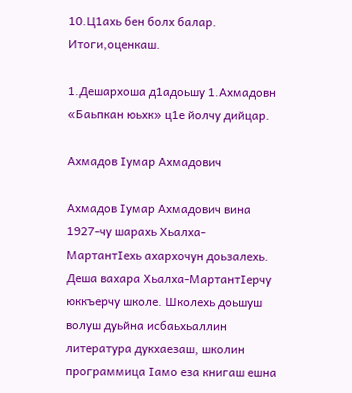10.Ц1ахь бен болх балар. Итоги,оценкаш.

1.Дешархоша д1адоьшу 1.Ахмадовн «Баьпкан юьхк» ц1е йолчу дийцар.

Ахмадов Iумар Ахмадович

Ахмадов Iумар Ахмадович вина 1927-чу шарахь Хьалха-МартантIехь ахархочун доьзалехь. Деша вахара Хьалха-МартантIерчу юккъерчу школе. Школехь доьшуш волуш дуьйна исбаьхьаллин литература дукхаезаш, школин программица Iамо еза книгаш ешна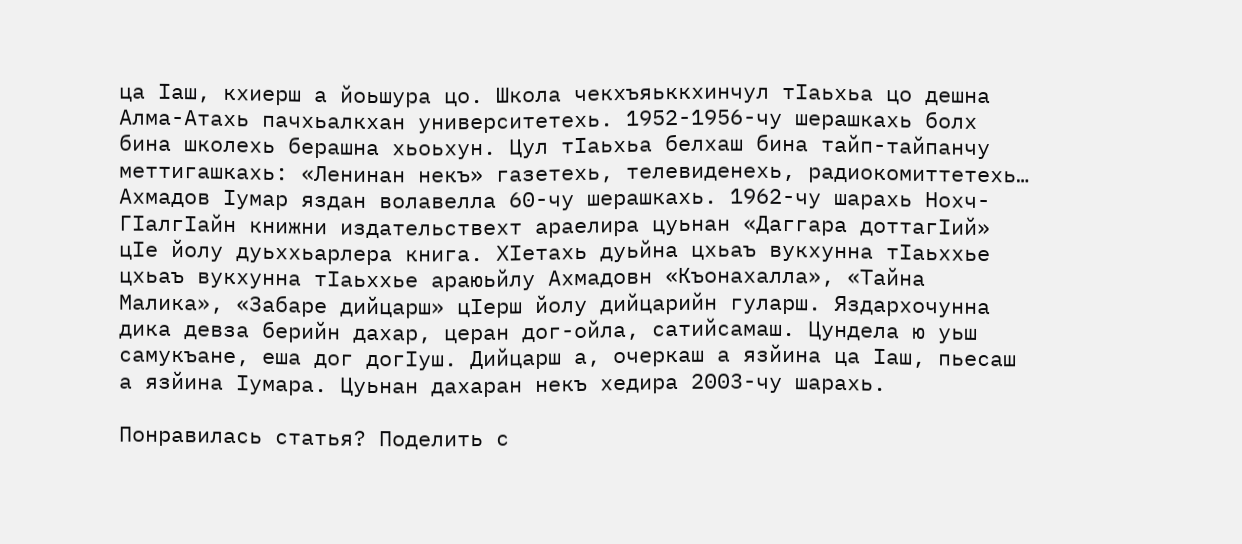ца Iаш, кхиерш а йоьшура цо. Школа чекхъяьккхинчул тIаьхьа цо дешна Алма-Атахь пачхьалкхан университетехь. 1952-1956-чу шерашкахь болх бина школехь берашна хьоьхун. Цул тIаьхьа белхаш бина тайп-тайпанчу меттигашкахь: «Ленинан некъ» газетехь, телевиденехь, радиокомиттетехь… Ахмадов Iумар яздан волавелла 60-чу шерашкахь. 1962-чу шарахь Нохч-ГIалгIайн книжни издательствехт араелира цуьнан «Даггара доттагIий» цIе йолу дуьххьарлера книга. ХIетахь дуьйна цхьаъ вукхунна тIаьххье цхьаъ вукхунна тIаьххье араюьйлу Ахмадовн «Къонахалла», «Тайна Малика», «Забаре дийцарш» цIерш йолу дийцарийн гуларш. Яздархочунна дика девза берийн дахар, церан дог-ойла, сатийсамаш. Цундела ю уьш самукъане, еша дог догIуш. Дийцарш а, очеркаш а язйина ца Iаш, пьесаш а язйина Iумара. Цуьнан дахаран некъ хедира 2003-чу шарахь.

Понравилась статья? Поделить с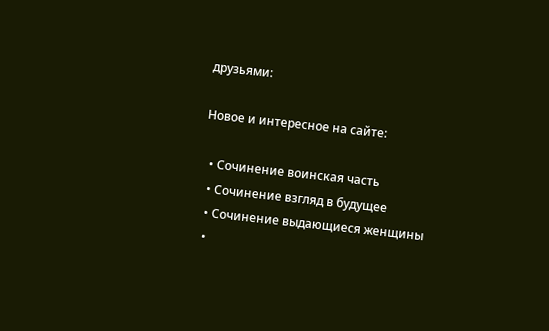друзьями:

Новое и интересное на сайте:

  • Сочинение воинская часть
  • Сочинение взгляд в будущее
  • Сочинение выдающиеся женщины
  •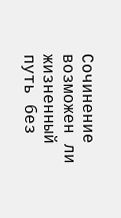Сочинение возможен ли жизненный путь без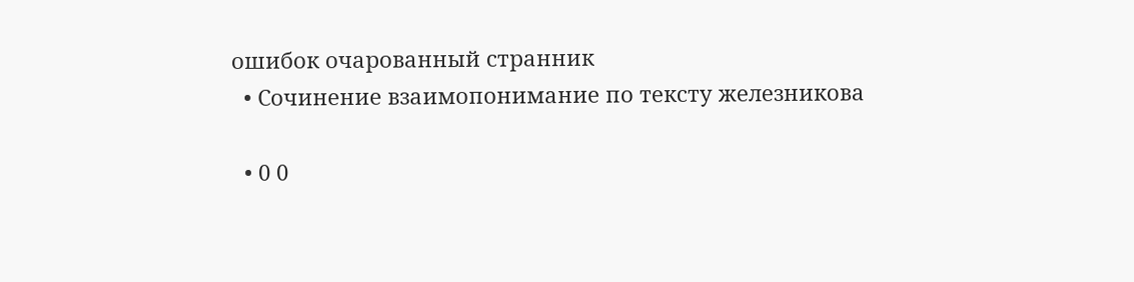ошибок очарованный странник
  • Сочинение взаимопонимание по тексту железникова

  • 0 0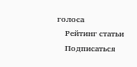голоса
    Рейтинг статьи
    Подписаться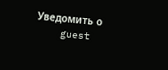Уведомить о
    guest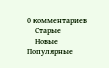0 комментариев
    Старые
    Новые Популярные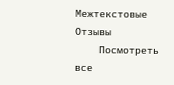Межтекстовые Отзывы
    Посмотреть все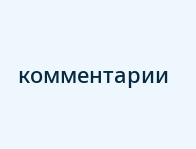комментарии